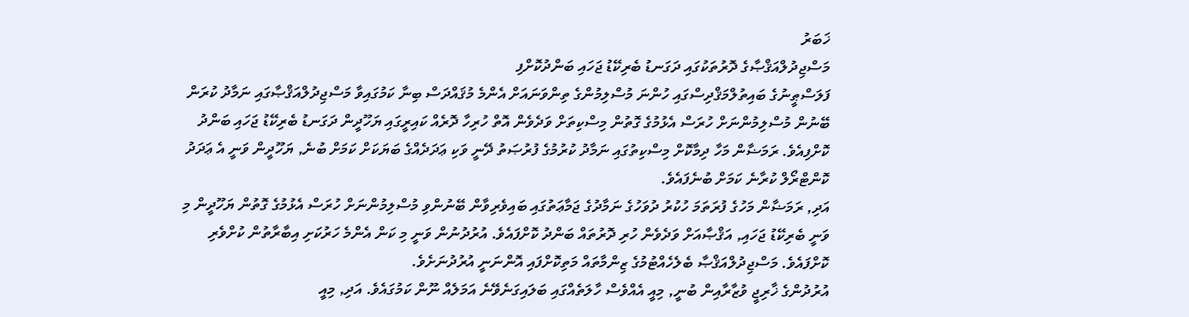ޚަބަރު
މަސްޖިދުލްއަޤްޞާގެ ދޮރުތަކުގައި ދަގަނޑު ބެރިކޭޑު ޖަހައި ބަންދުކޮށްފި
ފަލަސްޠީނުގެ ބައިތުލްމަޤްދިސްގައި ހުންނަ މުސްލިމުންގެ ތިންވަނައަށް އެންމެ މުޤައްދަސް ބިނާ ކަމުގައިވާ މަސްޖިދުލްއަޤްޞާގައި ނަމާދު ކުރަން ބޭނުން މުސްލިމުންނަށް ހުރަސް އެޅުމުގެ ގޮތުން މިސްކިތަށް ވަދެވެން އޮތް ހުރިހާ ދޮރެއް ކައިރީގައި ޔަހޫދީން ދަގަނޑު ބެރިކޭޑު ޖަހައި ބަންދު ކޮށްފިއެވެ. ރަމަޟާން މަހާ ދިމާކޮށް މިސްކިތުގައި ނަމާދު ކުރުމުގެ ފުރުޞަތު ދޭނީ ވަކި ޢަދަދެއްގެ ބަޔަކަށް ކަމަށް ބުނެ, ޔަހޫދީން ވަނީ އެ ޢަދަދު ކޮންޓްރޯލް ކުރާނެ ކަމަށް ބުނެފައެވެ.
އަދި, ރަމަޟާން މަހުގެ ފުރަތަމަ ހުކުރު ދުވަހުގެ ނަމާދުގެ ޖަމާޢަތުގައި ބައިވެރިވާން ބޭނުންވި މުސްލިމުންނަށް ހުރަސް އެޅުމުގެ ގޮތުން ޔަހޫދީން މި ވަނީ ބެރިކޭޑު ޖަހައި, އަޤްޞާއަށް ވަދެވެން ހުރި ދޮރުތައް ބަންދު ކޮށްފައެވެ. އުރުދުނުން ވަނީ މި ކަން އެންމެ ހަރުކަށި އިބާރާތުން ކުށްވެރި ކޮށްފައެވެ. މަސްޖިދުލްއަޤްޞާ ބެލެހެއްޓުމުގެ ޒިންމާތައް މަތިކޮށްފައި އޮންނަނީ އުރުދުނަށެވެ.
އުރުދުންގެ ޚާރިޖީ ވުޒާރާއިން ބުނީ, މިއީ އެއްވެސް ހާލަތެއްގައި ބަލައިގަނެވޭނެ އަމަލެއް ނޫން ކަމުގައެވެ. އަދި, މިއީ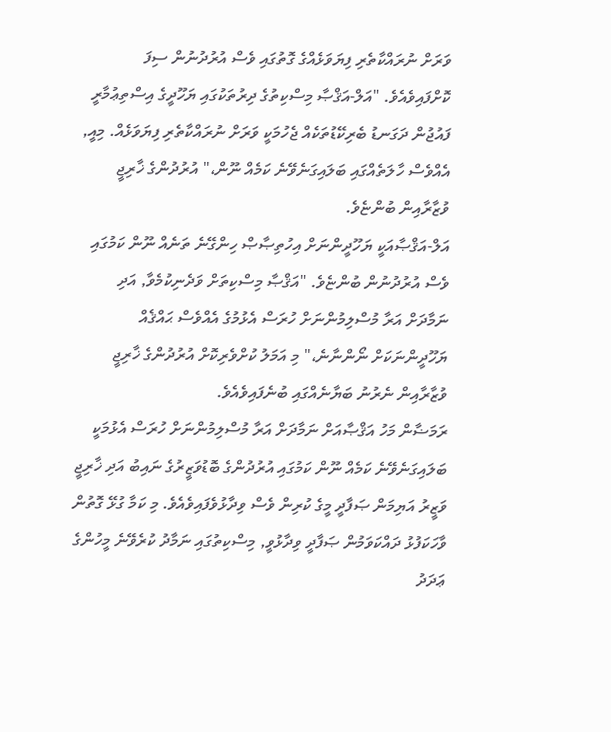ވަރަށް ނުރައްކާތެރި ފިޔަވަޅެއްގެ ގޮތުގައި ވެސް އުރުދުނުން ސިފަ ކޮށްފައިވެއެވެ. "އަލް-އަޤްޞާ މިސްކިތުގެ ދިރުތަކުގައި ޔަހޫދީގެ އިސްތިޢުމާރީ ފައުޖުން ދަގަނޑު ބެރިކޭޑުތަކެއް ޖެހުމަކީ ވަރަށް ނުރައްކާތެރި ފިޔަވަޅެއް. މިއީ, އެއްވެސް ހާލަތެއްގައި ބަލައިގަނެވޭނެ ކަމެއް ނޫން،" އުރުދުންގެ ޚާރިޖީ ވުޒާރާއިން ބުންޏެވެ.
އަލް-އަޤްޞާއަކީ ޔަހޫދީންނަށް އިހުތިޞާޞް ހިންގޭނެ ތަނެއް ނޫން ކަމުގައި ވެސް އުރުދުނުން ބުންޏެވެ. "އަޤްޞާ މިސްކިތަށް ވަދެނިކުމެވާ, އަދި ނަމާދަށް އަރާ މުސްލިމުންނަށް ހުރަސް އެޅުމުގެ އެއްވެސް ޙައްޤެއް ޔަހޫދީންނަކަށް ނޯންނާނެ،" މި އަމަލު ކުށްވެރިކޮށް އުރުދުންގެ ޚާރިޖީ ވުޒާރާއިން ނެރުނު ބަޔާނެއްގައި ބުނެފައިވެއެވެ.
ރަމަޟާން މަހު އަޤްޞާއަށް ނަމާދަށް އަރާ މުސްލިމުންނަށް ހުރަސް އެޅުމަކީ ބަލައިގަނެވޭނެ ކަމެއް ނޫން ކަމުގައި އުރުދުންގެ ބޮޑުވަޒީރުގެ ނައިބު އަދި ޚާރިޖީ ވަޒީރު އަޔިމަން ޞަފާދީ މީގެ ކުރިން ވެސް ވިދާޅުވެފައިވެއެވެ. މި ކަމާ ގުޅޭ ގޮތުން ވާހަކަފުޅު ދައްކަވަމުން ޞަފާދީ ވިދާޅުވީ, މިސްކިތުގައި ނަމާދު ކުރެވޭނެ މީހުންގެ ޢަދަދު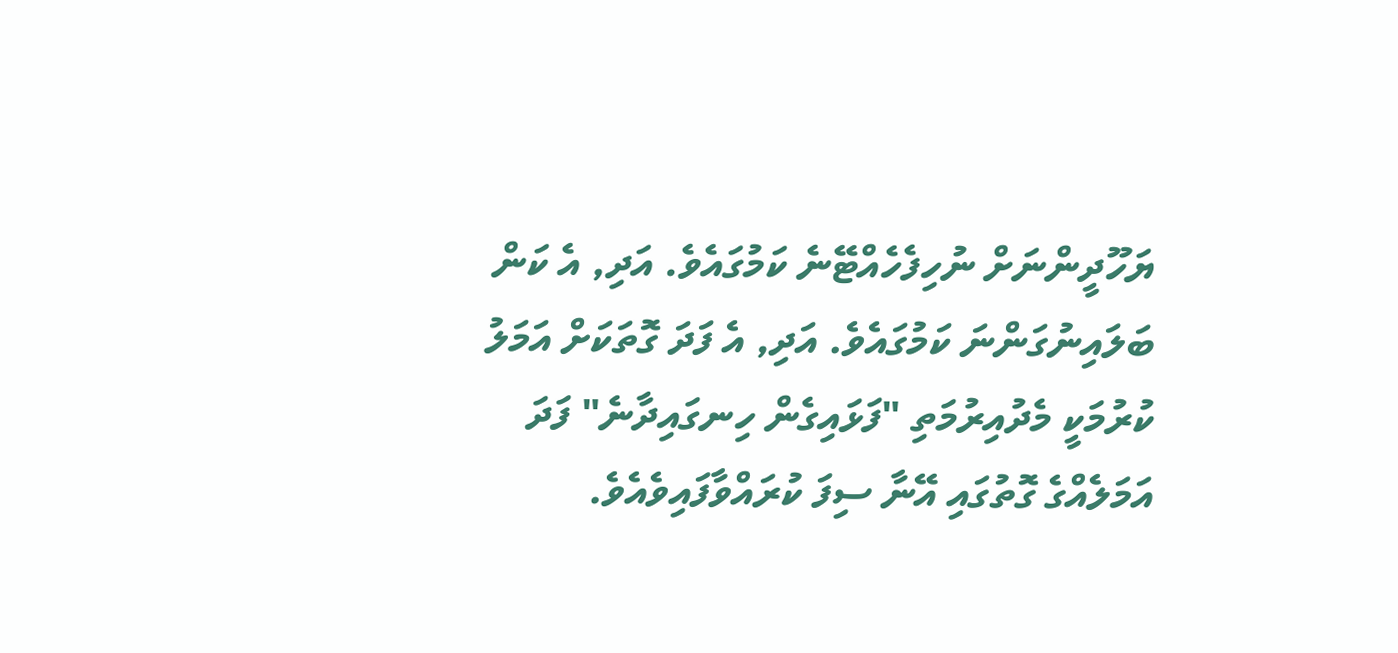ޔަހޫދީންނަށް ނުހިފެހެއްޓޭނެ ކަމުގައެވެ. އަދި, އެ ކަން ބަލައިނުގަންނަ ކަމުގައެވެ. އަދި, އެ ފަދަ ގޮތަކަށް އަމަލު ކުރުމަކީ މެދުއިރުމަތި "ފަޅައިގެން ހިނގައިދާނެ" ފަދަ އަމަލެއްގެ ގޮތުގައި އޭނާ ސިފަ ކުރައްވާފައިވެއެވެ.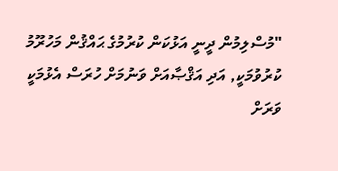"މުސްލިމުން ދީނީ އަޅުކަން ކުރުމުގެ ޙައްޤުން މަހުރޫމު ކުރުވުމަކީ, އަދި އަޤްޞާއަށް ވަނުމަށް ހުރަސް އެޅުމަކީ ވަރަށް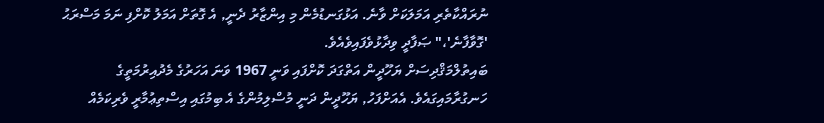ނުރައްކާތެރި އަމަލަކަށް ވާނެ. އަޅުގަނޑުމެން މި އިންޒާރު ދެނީ, އެ ގޮތަށް އަމަލު ކޮށްފި ނަމަ މަސްރަޙު 'ގޮވާފާނެ'،" ޞަފާދީ ވިދާޅުވެފައިވެއެވެ.
ބައިތުލްމަޤްދިސަށް ޔަހޫދީން އަތްގަދަ ކޮށްފައި ވަނީ 1967 ވަނަ އަހަރުގެ މެދުއިރުމަތީގެ ހަނގުރާމައިގައެވެ. އެއަށްފަހު, ޔަހޫދީން ދަނީ މުސްލިމުންގެ އެ ބިމުގައި އިސްތިޢުމާރީ ވެރިކަމެއް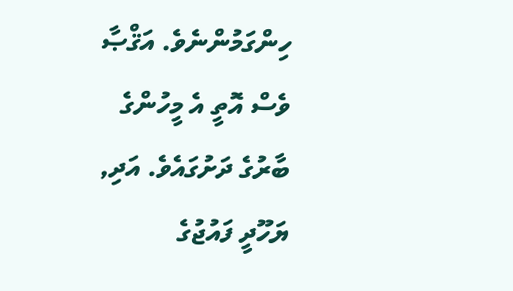ހިންގަމުންނެވެ. އަޤްޞާ ވެސް އޮތީ އެ މީހުންގެ ބާރުގެ ދަށުގައެވެ. އަދި, ޔަހޫދީ ފައުޖުގެ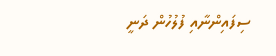ސިފައިންނާއި ފުލުހުން ދަނީ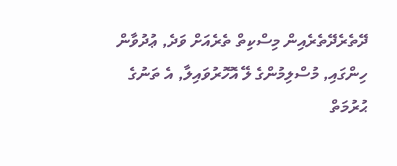ދޭތެރެދޭތެރެއިން މިސްކިތް ތެރެއަށް ވަދެ, ޢުދުވާން ހިންގައި, މުސްލިމުންގެ ލޭ އޮހޮރުވައިލާ, އެ ތަނުގެ ޙުރުމަތް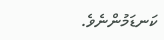ކަނޑަމުންނެވެ.